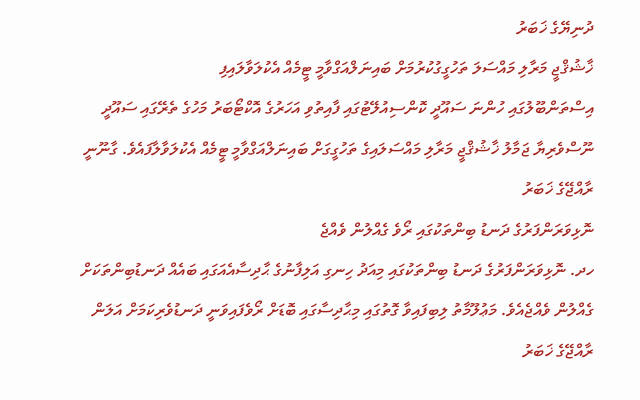ދުނިޔޭގެ ޚަބަރު
ޚާޝުޤްޖީ މަރާލި މައްސަލަ ތަހުގީގުކުރުމަށް ބައިނަލްއަގްވާމީ ޓީމެއް އެކުލަވާލައިފި
އިސްތަންބޫލުގައި ހުންނަ ސައޫދީ ކޮންސިއުލޭޓުގައި ފާއިތުވި އަހަރުގެ އޮކްޓޯބަރު މަހުގެ ތެރޭގައި ސައޫދީ ނޫސްވެރިޔާ ޖަމާލު ޚާޝުޤްޖީ މަރާލި މައްސަލައިގެ ތަހުގީގަށް ބައިނަލްއަގްވާމީ ޓީމެއް އެކުލަވާލާފައެވެ. ގާނޫނީ
ރާއްޖޭގެ ޚަބަރު
ނޮޅިވަރަންފަރުގެ ދަނޑު ބިންތަކުގައި ރޯވެ ގެއްލުން ވެއްޖެ
ހދ. ނޮޅިވަރަންފަރުގެ ދަނޑު ބިންތަކުގައި މިއަދު ހިނގި އަލިފާނުގެ ޙާދިސާއެއަގައި ބައެއް ދަނޑުބިންތަކަށް ގެއްލުން ވެއްޖެއެވެ. މަޢުލޫމާތު ލިބިފައިވާ ގޮތުގައި މިޙާދިސާގައި ބޮޑަށް ރޯވެފައިވަނީ ދަނޑުވެރިކަމަށް އަލަން
ރާއްޖޭގެ ޚަބަރު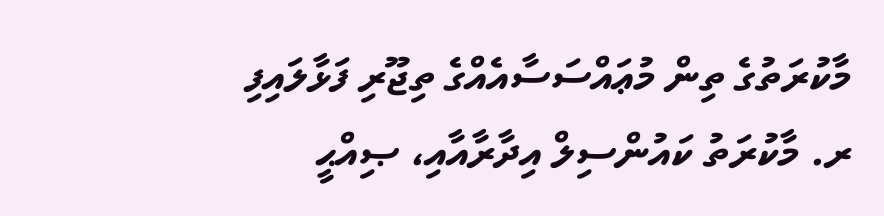މާކުރަތުގެ ތިން މުޢައްސަސާއެއްގެ ތިޖޫރި ފަޅާލައިފި
ރ. މާކުރަތު ކައުންސިލް އިދާރާއާއި، ޞިއްޙީ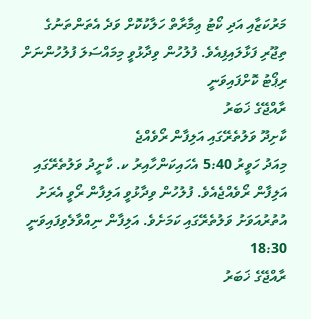މަރުކަޒާއި އަދި ކޯޓު ޢިމާރާތް ހަލާކުކޮށް ވަދެ އެތަންތަނުގެ ތިޖޫރި ފަޅާލައިފިއެވެ. ފުލުހުން ވިދާޅުވީ މިމައްސަލަ ފުލުހުންނަށް ރިޕޯޓު ކޮށްފައިވަނީ
ރާއްޖޭގެ ޚަބަރު
ކާށިދޫ ވަލުތެރޭގައި އަލިފާން ރޯވެއްޖެ
މިއަދު ހަވީރު 5:40 އެހައިކަންހާއިރު ކ. ކާށީދު ވަލުތެރޭގައި އަލިފާން ރޯވެއްޖެއެވެ. ފުލުހުން ވިދާޅުވީ އަލިފާން ރޯވީ އެރަށު އުތުރުއަވަށު ވަލުތެރޭގައި ކަމަށެވެ. އަލިފާން ނިއްވާލެވިފައިވަނީ 18:30
ރާއްޖޭގެ ޚަބަރު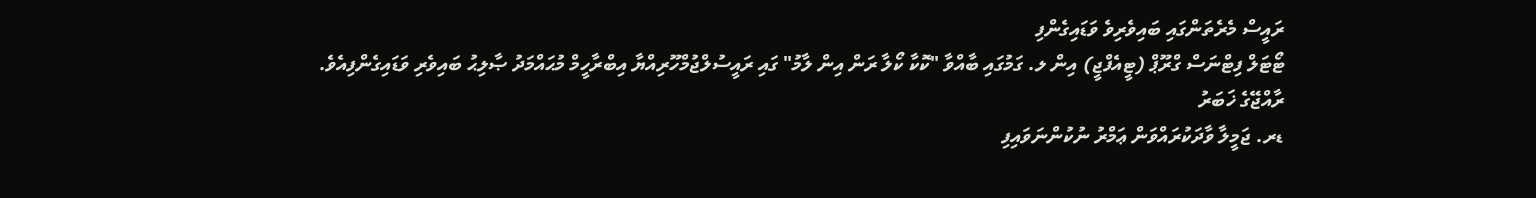ރައީސް މެރެތަންގައި ބައިވެރިވެ ވަޑައިގެންފި
ޓޯޓަލް ފިޓްނަސް ގްރޫޕް (ޓީއެފްޖީ) އިން ލ. ގަމުގައި ބާއްވާ "ކޮކާ ކޯލާ ރަން އިން ލާމު" ގައި ރައީސުލްޖުމްހޫރިއްޔާ އިބްރާހީމް މުޙައްމަދު ޞާލިޙު ބައިވެރި ވަޑައިގެންފިއެވެ.
ރާއްޖޭގެ ޚަބަރު
ޑރ. ޖަމީލާ ވާދަކުރައްވަން ޢަމްރު ނުކުންނަވައިފި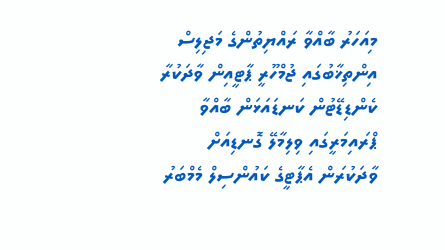މިއަހަރު ބާއްވާ ރައްޔިތުންގެ މަޖިލިސް އިންތިޚާބުގައި ޖުމްހޫރީ ޕާޓީއިން ވާދަކުރާ ކެންޑިޑޭޓުން ކަނޑައަޅަން ބާއްވާ ޕްރައިމަރީގައި ވިލިމާލޭ ގޮނޑިއަށް ވާދަކުރަން އެޕާޓީގެ ކައުންސިލް މެމްބަރު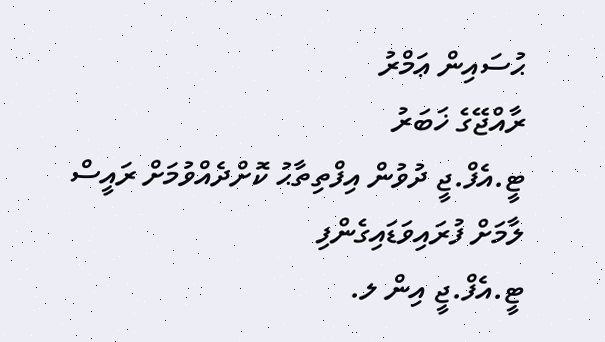ޙުސައިން ޢަމްރު
ރާއްޖޭގެ ޚަބަރު
ޓީ.އެފް.ޖީ ދުވުން އިފްތިތާޙު ކޮށްދެއްވުމަށް ރައީސް ލާމަށް ފުރައިވަޑައިގެންފި
ޓީ.އެފް.ޖީ އިން ލ.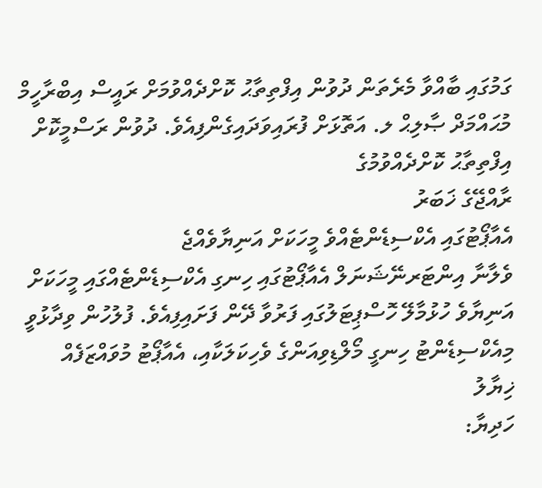ގަމުގައި ބާއްވާ މެރެތަން ދުވުން އިފްތިތާޙު ކޮށްދެއްވުމަށް ރައީސް އިބްރާހީމް މުޙައްމަދް ޞާލިޙް ލ. އަތޮޅަށް ފުރައިވަދައިގެންފިއެވެ. ދުވުން ރަސްމީކޮށް އިފްތިތާޙު ކޮށްދެއްވުމުގެ
ރާއްޖޭގެ ޚަބަރު
އެއާޕޯޓުގައި އެކްސިޑެންޓެއްވެ މީހަކަށް އަނިޔާވެއްޖެ
ވެލާނާ އިންޓަރނޭޝަނަލް އެއާޕޯޓުގައި ހިނގި އެކްސިޑެންޓެއްގައި މީހަކަށް އަނިޔާވެ ހުޅުމާލޭ ހޮސްޕިޓަލުގައި ފަރުވާ ދޭން ފަށައިފިއެވެ. ފުލުހުން ވިދާޅުވީ މިއެކްސިޑެންޓު ހިނގީ މޯލްޑިވިއަންގެ ވެހިކަލަކާއި، އެއާޕޯޓު މުވައްޒަފެއް
ޚިޔާލު
ހަދިޔާ: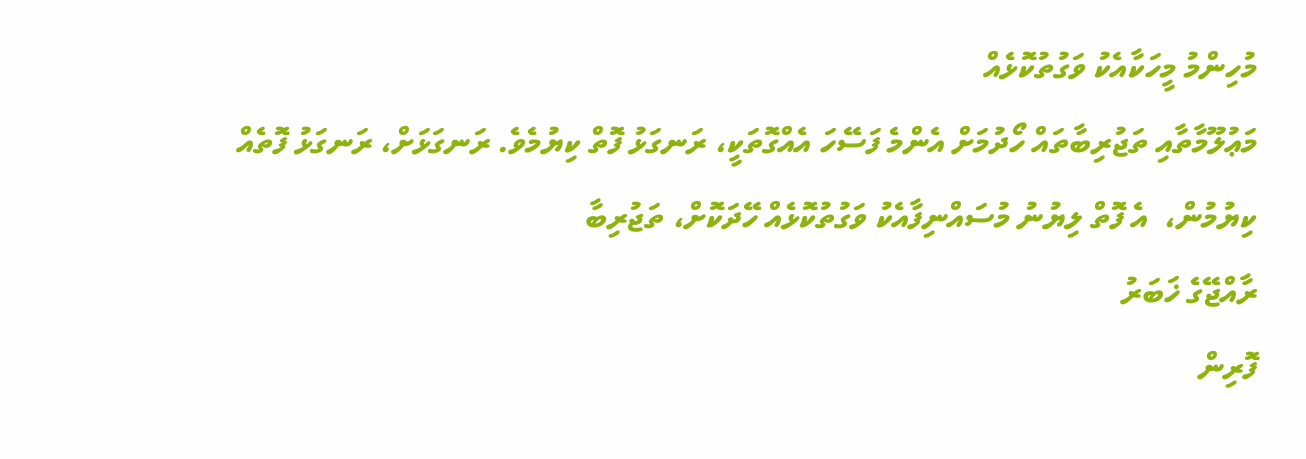މުހިންމު މީހަކާއެކު ވަގުތުކޮޅެއް
މަޢުލޫމާތާއި ތަޖުރިބާތައް ހޯދުމަށް އެންމެ ފަސޭހަ އެއްގޮތަކީ، ރަނގަޅު ފޮތް ކިޔުމެވެ. ރަނގަޅަށް، ރަނގަޅު ފޮތެއް ކިޔުމުން،  އެ ފޮތް ލިޔުނު މުސައްނިފާއެކު ވަގުތުކޮޅެއް ހޭދަކޮށް، ތަޖުރިބާ
ރާއްޖޭގެ ޚަބަރު
ފޮރިން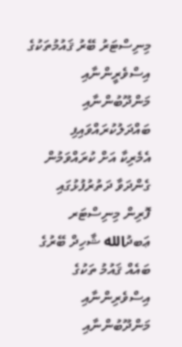މިނިސްޓަރު ބޭރު ޤައުމުތަކުގެ އިސްވެރީންނާއި މަންދޫބުންނާއި ބައްދަލުކުރައްވައިފި
އެމެރިކާ އަށް ކުރައްވަމުން ގެންދަވާ ދަތުރުފުޅުގައި ފޮރިން މިނިސްޓަރ ޢަބދުالله ޝާހިދް ބޭރުގެ ބައެއް ޤައުމު ތަކުގެ އިސްވެރިންނާއި މަންދޫބުންނާއި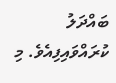ބައްދަލު ކުރައްވައިފިއެވެ. މި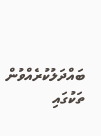ބައްދަލުކުރެއްވުން ތަކުގައި